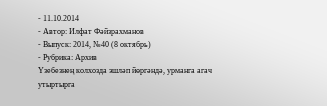- 11.10.2014
- Автор: Илфат Фәйзрахманов
- Выпуск: 2014, №40 (8 октябрь)
- Рубрика: Архив
Үзебезнең колхозда эшләп йөргәндә, урманга агач утыртырга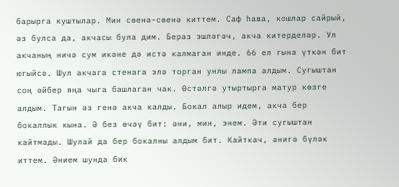барырга куштылар. Мин сөенә-сөенә киттем. Саф һава, кошлар сайрый, әз булса да, акчасы була дим. Бераз эшләгәч, акча китерделәр. Ул акчаның ничә сум икәне дә истә калмаган инде. 66 ел гына үткән бит югыйсә. Шул акчага стенага элә торган унлы лампа алдым. Сугыштан соң әйбер яңа чыга башлаган чак. Өстәлгә утыртырга матур көзге алдым. Тагын әз генә акча калды. Бокал алыр идем, акча бер бокаллык кына. Ә без өчәү бит: әни, мин, энем. Әти сугыштан кайтмады. Шулай да бер бокалны алдым бит. Кайткач, әнигә бүләк иттем. Әнием шунда бик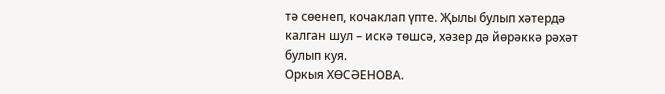тә сөенеп, кочаклап үпте. Җылы булып хәтердә калган шул – искә төшсә, хәзер дә йөрәккә рәхәт булып куя.
Оркыя ХӨСӘЕНОВА.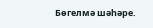Бөгелмә шәһәре.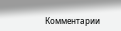Комментарии